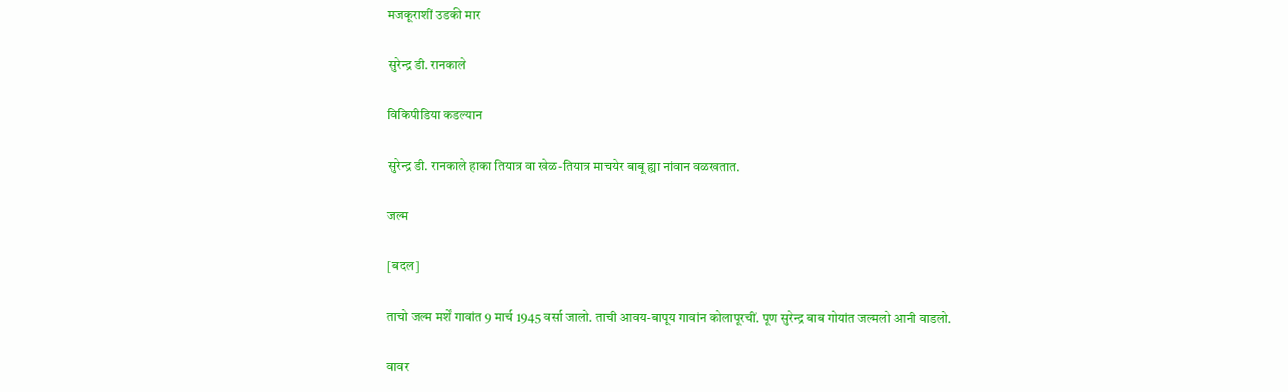मजकूराशीं उडकी मार

सुरेन्द्र डी. रानकाले

विकिपीडिया कडल्यान

सुरेन्द्र डी. रानकाले हाका तियात्र वा खेळ-तियात्र माचयेर बाबू ह्या नांवान वळखतात.

जल्म

[बदल]

ताचो जल्म मर्शें गावांत 9 मार्च 1945 वर्सा जालो. ताची आवय-बापूय गावांन कोलापूरचीं. पूण सुरेन्द्र बाब गोयांत जल्मलो आनी वाडलो.

वावर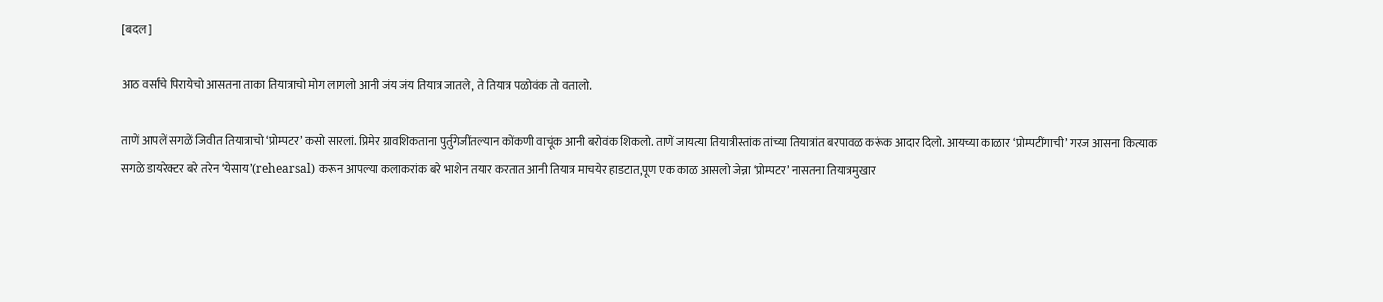[बदल]

आठ वर्सांचे पिरायेचो आसतना ताका तियात्राचो मोग लागलो आनी जंय जंय तियात्र जातले, ते तियात्र पळोवंक तो वतालो.

ताणें आपलें सगळें जिवीत तियात्राचो ‘प्रोम्पटर’ कसो सारलां. प्रिमेर ग्रावशिकताना पुर्तुगेजींतल्यान कोंकणी वाचूंक आनी बरोवंक शिकलो. ताणें जायत्या तियात्रीस्तांक तांच्या तियात्रांत बरपावळ करूंक आदार दिलो. आयच्या काळार ‘प्रोम्पटींगाची’ गरज आसना कित्याक सगळे डायरेक्टर बरे तरेन ‘येसाय’(rehearsal) करून आपल्या कलाकरांक बरे भाशेन तयार करतात आनी तियात्र माचयेर हाडटात,पूण एक काळ आसलो जेन्ना ‘प्रोम्पटर’ नासतना तियात्रमुखार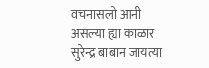वचनासलो आनी असल्या ह्या काळार सुरेन्द्र बाबान जायत्या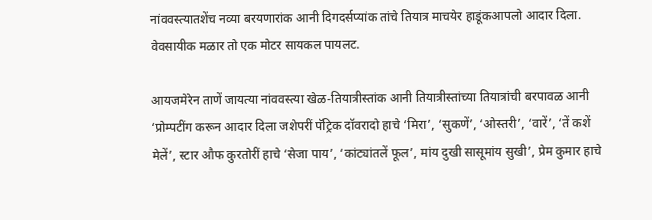नांववस्त्यातशेंच नव्या बरयणारांक आनी दिगदर्सप्यांक तांचे तियात्र माचयेर हाडूंकआपलो आदार दिला. वेवसायीक मळार तो एक मोटर सायकल पायलट.

आयजमेरेन ताणें जायत्या नांववस्त्या खेळ-तियात्रीस्तांक आनी तियात्रीस्तांच्या तियात्रांची बरपावळ आनी ‘प्रोम्पटींग करून आदार दिला जशेपरीं पॅट्रिक दॉवरादो हाचे ‘मिरा’, ‘सुकणें’, ‘ओस्तरी’, ‘वारें’, ‘तें कशें मेलें’, स्टार औफ कुरतोरीं हाचे ‘सेजा पाय’, ‘कांट्यांतलें फूल’, मांय दुखी सासूमांय सुखी’, प्रेम कुमार हाचे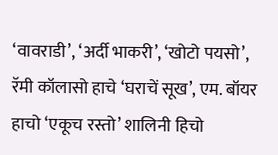‘वावराडी’, ‘अर्दी भाकरी’, ‘खोटो पयसो’, रॅमी कॉलासो हाचे ‘घराचें सूख’, एम. बॉयर हाचो ‘एकूच रस्तो’ शालिनी हिचो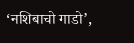‘नशिबाचो गाडो’,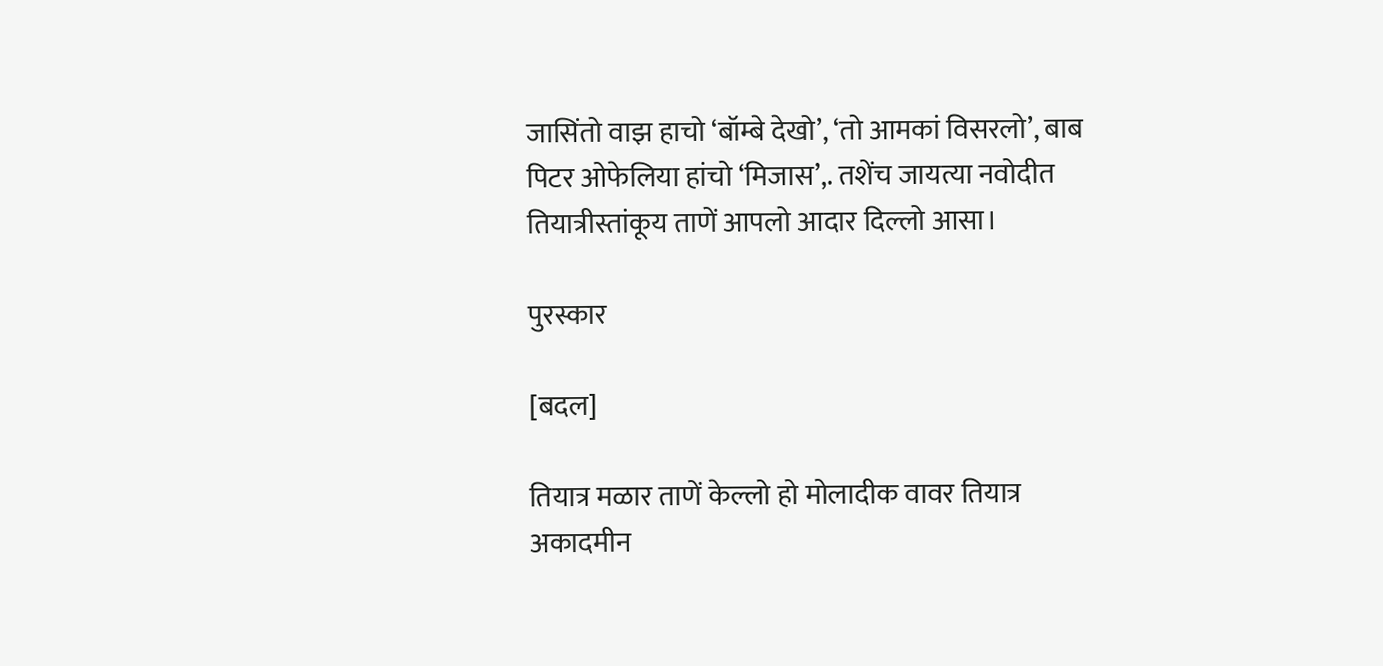जासिंतो वाझ हाचो ‘बॉम्बे देखो’, ‘तो आमकां विसरलो’, बाब पिटर ओफेलिया हांचो ‘मिजास’,. तशेंच जायत्या नवोदीत तियात्रीस्तांकूय ताणें आपलो आदार दिल्लो आसा।

पुरस्कार

[बदल]

तियात्र मळार ताणें केल्लो हो मोलादीक वावर तियात्र अकादमीन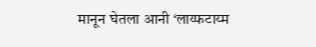मानून घेतला आनी ‘लाय्फटाय्म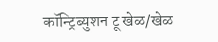कॉन्ट्रिब्युशन टू खेळ/खेळ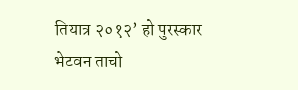तियात्र २०१२’ हो पुरस्कार भेटवन ताचो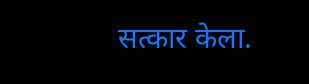सत्कार केला.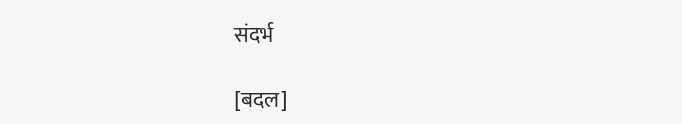संदर्भ

[बदल]